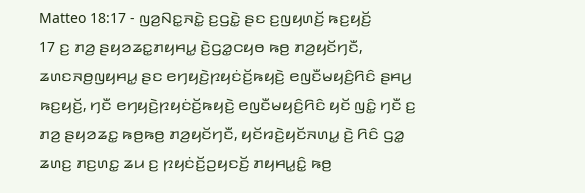Matteo 18:17 - ꤜꤤ꤬ꤡꤢ꤭ꤏꤢꤧ꤭ ꤢ꤬ꤞꤢꤧ꤭ ꤔꤢ ꤢ꤬ꤜꤟꤛꤢꤩ꤬ ꤒꤢ꤬ꤟꤢꤩ꤬
17 ꤢ꤬ ꤊꤤ꤬ ꤔꤟꤤꤘꤢ꤭ꤊꤟꤌꤣ꤭ ꤢꤧ꤬ꤞꤤ꤭ꤍꤟꤥ ꤒꤥ꤬ ꤊꤤ꤬ꤟꤢꤩꤚꤢꤪ, ꤘꤛꤢꤏꤥ꤬ꤜꤟꤌꤣ꤭ ꤔꤢ ꤕꤚꤟꤢꤧ꤬ꤐꤟꤢꤦꤢꤩ꤬ꤒꤟꤢꤧ꤬ ꤕꤜꤢꤪꤗꤟꤢꤨ꤬ꤖꤢꤨ ꤔꤌꤣ꤬ ꤒꤢ꤬ꤟꤢꤩ꤬, ꤚꤢꤪ ꤕꤚꤟꤢꤧ꤬ꤐꤟꤢꤦꤢꤩ꤬ꤒꤟꤢꤧ꤬ ꤕꤜꤢꤪꤗꤟꤢꤨ꤬ꤖꤢꤨ ꤟꤢꤩ ꤜꤢꤨ꤭ ꤚꤢꤪ ꤢ꤬ ꤊꤤ꤬ ꤔꤟꤤꤘꤢ꤭ ꤒꤥ꤬ꤒꤥ꤬ ꤊꤤ꤬ꤟꤢꤩꤚꤢꤪ, ꤟꤢꤩꤙꤢꤧ꤬ꤟꤢꤩꤏꤛꤣ꤭ ꤢꤧ꤬ ꤖꤢꤨ ꤞꤤ꤭ ꤘꤛꤢ꤬ ꤊꤢ꤬ꤛꤢ꤭ ꤘꤣ ꤢ꤬ ꤐꤟꤢꤦꤢꤩ꤬ꤑꤟꤢꤢꤩ꤬ ꤊꤟꤌꤣ꤭ꤢꤨ꤭ ꤒꤥ꤬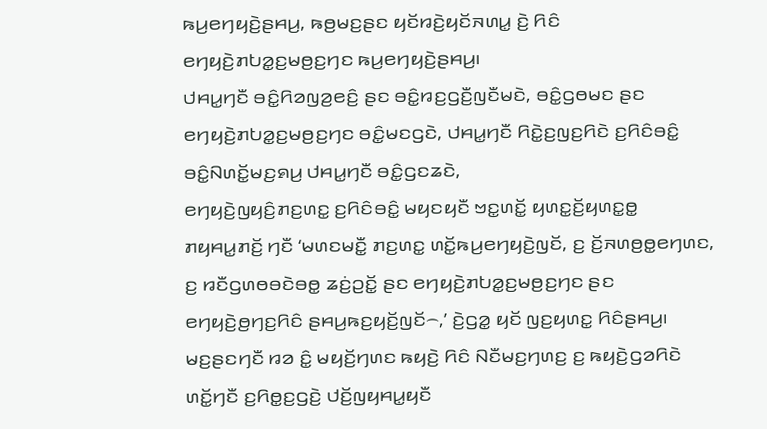ꤒꤣ꤬ꤕꤚꤟꤢꤧ꤬ꤔꤌꤣ꤬, ꤒꤥ꤬ꤗꤢ꤬ꤔꤢ ꤟꤢꤩꤙꤢꤧ꤬ꤟꤢꤩꤏꤛꤣ꤭ ꤢꤧ꤬ ꤖꤢꤨ ꤕꤚꤟꤢꤧ꤬ꤊꤝꤤ꤭ꤢ꤬ꤗꤥ꤬ꤢ꤬ꤚꤢ ꤒꤣ꤬ꤕꤚꤟꤢꤧ꤬ꤔꤌꤣ꤬꤯
ꤓꤌꤣ꤭ꤚꤢꤪ ꤋꤢꤨ꤭ꤖꤤꤜꤤ꤬ꤕꤢꤨ꤬ ꤔꤢ ꤋꤢꤨ꤭ꤙꤢ꤬ꤞꤢꤪ꤬ꤜꤢꤪꤗꤢꤧ, ꤋꤢꤨ꤭ꤞꤥꤗꤢ ꤔꤢ ꤕꤚꤟꤢꤧ꤬ꤊꤝꤤ꤭ꤢ꤬ꤗꤥ꤬ꤢ꤬ꤚꤢ ꤋꤢꤨ꤭ꤗꤢꤞꤢꤧ, ꤓꤌꤣ꤭ꤚꤢꤪ ꤖꤢꤧ꤭ꤢ꤬ꤜꤢ꤬ꤖꤢꤧ ꤢ꤬ꤖꤢꤨꤋꤢꤨ꤭ ꤋꤢꤨ꤭ꤡꤛꤢꤩ꤭ꤗꤢ꤬ꤎꤣ꤬ ꤓꤌꤣ꤭ꤚꤢꤪ ꤋꤢꤨ꤭ꤞꤢꤘꤢꤧ,
ꤕꤚꤟꤢꤧ꤬ꤜꤟꤢꤨ꤬ꤊꤢ꤬ꤛꤢ꤭ ꤢ꤬ꤖꤢꤨꤋꤢꤨ꤭ ꤗꤟꤢꤟꤢꤪ ꤠꤢ꤭ꤛꤢꤩ꤭ ꤟꤛꤢ꤭ꤢꤩ꤬ꤟꤛꤢ꤭ꤥ꤭ ꤊꤟꤌꤣ꤭ꤊꤢꤩ꤬ ꤚꤢꤪ ‘ꤗꤛꤢꤗꤢꤪ꤭ ꤊꤢ꤬ꤛꤢ꤭ ꤛꤢꤩ꤭ꤒꤣ꤬ꤕꤚꤟꤢꤧ꤬ꤜꤢꤩ, ꤢ꤬ ꤢꤩ꤬ꤏꤛꤥ꤬ꤥ꤭ꤕꤚꤛꤢ, ꤢ꤬ ꤙꤢꤪꤞꤛꤥꤋꤢꤧꤋꤥ꤭ ꤘꤢꤦ꤬ꤑꤢꤩ꤭ ꤔꤢ ꤕꤚꤟꤢꤧ꤬ꤊꤝꤤ꤭ꤢ꤬ꤗꤥ꤬ꤢ꤬ꤚꤢ ꤔꤢ ꤕꤚꤟꤢꤧ꤬ꤥ꤬ꤚꤢ꤬ꤖꤢꤨ ꤔꤌꤣ꤬ꤒꤢ꤬ꤟꤢꤩ꤬ꤜꤢꤩ꤮,’ ꤢꤧ꤬ꤞꤤ꤭ ꤟꤢꤩ ꤜꤢ꤬ꤟꤛꤢ꤭ ꤖꤢꤨꤔꤌꤣ꤬꤯ ꤗꤢ꤬ꤔꤢꤚꤢꤪ ꤙꤤ ꤢꤨ꤭ ꤗꤟꤢꤩ꤬ꤚꤛꤢ ꤒꤟꤢꤧ꤬ ꤖꤢꤨ ꤡꤢꤪꤗꤢ꤬ꤚꤛꤢ꤬ ꤢ꤬ ꤒꤟꤢꤧ꤬ꤞꤤꤖꤢꤧ ꤛꤢꤩ꤭ꤚꤢꤪ ꤢ꤬ꤖꤥ꤭ꤢ꤬ꤞꤢꤧ꤬ ꤓꤢꤩ꤬ꤜꤟꤌꤣ꤭ꤟꤢꤪ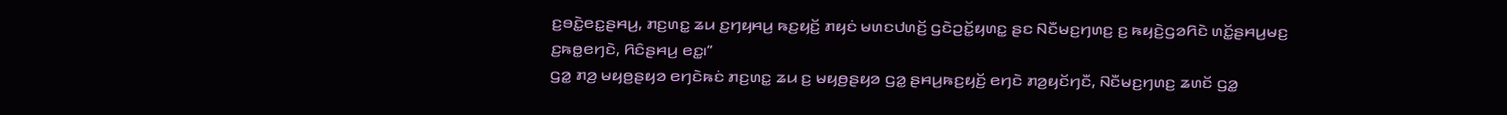ꤢ꤬ꤋꤢꤧ꤭ꤕꤢ꤭ꤔꤌꤣ꤬, ꤊꤢ꤬ꤛꤢ꤭ ꤘꤣ ꤢ꤬ꤚꤟꤌꤣ꤬ ꤒꤢ꤬ꤟꤢꤩ꤬ ꤊꤟꤢꤦ ꤗꤛꤢꤓꤛꤢꤩ꤬ ꤞꤢꤧꤑꤢꤩ꤭ꤟꤛꤢ꤭ ꤔꤢ ꤡꤢꤪꤗꤢ꤬ꤚꤛꤢ꤬ ꤢ꤬ ꤒꤟꤢꤧ꤬ꤞꤤꤖꤢꤧ ꤛꤢꤩ꤭ꤔꤌꤣ꤬ꤗꤢ꤬ ꤢ꤬ꤒꤥ꤭ꤕꤚꤢꤧ, ꤖꤢꤨꤔꤌꤣ꤬ ꤕꤢ꤭꤯”
ꤞꤤ꤭ ꤊꤤ꤬ ꤗꤟꤥ꤬ꤔꤟꤤ ꤕꤚꤢꤧꤒꤢꤦ ꤊꤢ꤬ꤛꤢ꤭ ꤘꤣ ꤢ꤬ ꤗꤟꤥ꤬ꤔꤟꤤ ꤞꤤ꤭ ꤔꤌꤣ꤬ꤒꤢ꤬ꤟꤢꤩ꤬ ꤕꤚꤢꤧ ꤊꤤ꤬ꤟꤢꤩꤚꤢꤪ, ꤡꤢꤪꤗꤢ꤬ꤚꤛꤢ꤬ ꤘꤛꤢꤩ ꤞꤤ꤭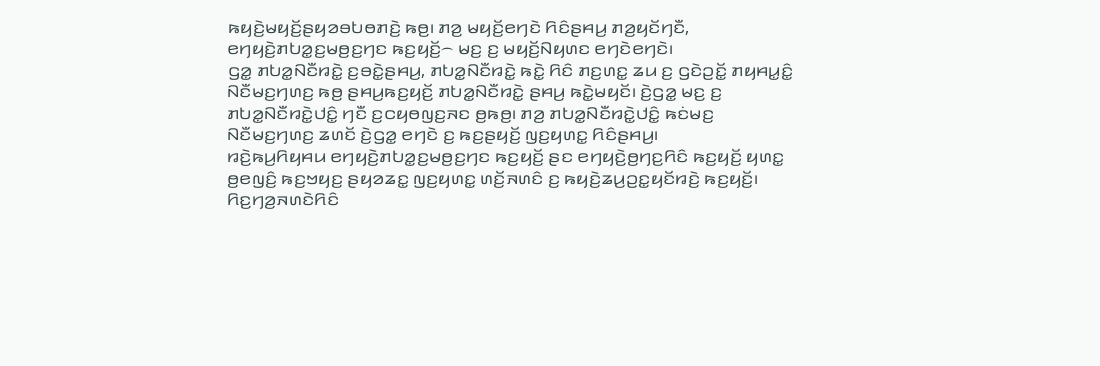ꤒꤟꤢꤧ꤬ꤗꤟꤢꤩ꤬ꤔꤟꤤꤋꤝꤥꤊꤢꤧ꤬ ꤒꤥ꤬꤯ ꤊꤤ꤬ ꤗꤟꤢꤩ꤬ꤕꤚꤢꤧ ꤖꤢꤨꤔꤌꤣ꤬ ꤊꤤ꤬ꤟꤢꤩꤚꤢꤪ, ꤕꤚꤟꤢꤧ꤬ꤊꤝꤤ꤭ꤢ꤬ꤗꤥ꤬ꤢ꤬ꤚꤢ ꤒꤢ꤬ꤟꤢꤩ꤬꤮ ꤗꤢ꤬ ꤢ꤬ ꤗꤟꤢꤩ꤬ꤡꤟꤛꤢ ꤕꤚꤢꤧꤕꤚꤢꤧ꤯
ꤞꤤ꤭ ꤊꤝꤤ꤭ꤡꤢꤪꤙꤢꤧ꤭ ꤢ꤬ꤋꤢꤧ꤭ꤔꤌꤣ꤬, ꤊꤝꤤ꤭ꤡꤢꤪꤙꤢꤧ꤭ ꤒꤢꤧ꤭ ꤖꤢꤨ ꤊꤢ꤬ꤛꤢ꤭ ꤘꤣ ꤢ꤬ ꤞꤢꤧꤑꤢꤩ꤭ ꤊꤟꤌꤣ꤭ꤢꤨ꤭ ꤡꤢꤪꤗꤢ꤬ꤚꤛꤢ꤬ ꤒꤥ꤬ ꤔꤌꤣ꤬ꤒꤢ꤬ꤟꤢꤩ꤬ ꤊꤝꤤ꤭ꤡꤢꤪꤙꤢꤧ꤭ ꤔꤌꤣ꤬ ꤒꤢꤧ꤭ꤗꤟꤢꤩ꤯ ꤢꤧ꤬ꤞꤤ꤭ ꤗꤢ꤬ ꤢ꤬ ꤊꤝꤤ꤭ꤡꤢꤪꤙꤢꤧ꤭ꤓꤢꤨ꤭ ꤚꤢꤪ ꤢ꤬ꤍꤟꤥꤜꤢ꤬ꤏꤢ ꤥ꤬ꤒꤥ꤬꤯ ꤊꤤ꤬ ꤊꤝꤤ꤭ꤡꤢꤪꤙꤢꤧ꤭ꤓꤢꤨ꤭ ꤒꤢꤦꤗꤢ꤬ ꤡꤢꤪꤗꤢ꤬ꤚꤛꤢ꤬ ꤘꤛꤢꤩ ꤢꤧ꤬ꤞꤤ꤭ ꤕꤚꤢꤧ ꤢ꤬ ꤒꤢ꤬ꤔꤟꤢꤩ꤬ ꤜꤢ꤬ꤟꤛꤢ꤭ ꤖꤢꤨꤔꤌꤣ꤬꤯
ꤙꤢꤧ꤬ꤒꤣ꤬ꤖꤟꤌꤣ ꤕꤚꤟꤢꤧ꤬ꤊꤝꤤ꤭ꤢ꤬ꤗꤥ꤬ꤢ꤬ꤚꤢ ꤒꤢ꤬ꤟꤢꤩ꤬ ꤔꤢ ꤕꤚꤟꤢꤧ꤬ꤥ꤬ꤚꤢ꤬ꤖꤢꤨ ꤒꤢ꤬ꤟꤢꤩ꤬ ꤟꤛꤢ꤭ ꤥ꤬ꤕꤜꤢꤨ꤬ ꤒꤢ꤬ꤠꤟꤢ꤬ ꤔꤟꤤꤘꤢ꤭ ꤜꤢ꤬ꤟꤛꤢ꤭ ꤛꤢꤩ꤬ꤏꤛꤢꤨ ꤢ꤬ ꤒꤟꤢꤧ꤬ꤘꤣ꤬ꤑꤢ꤭ꤟꤢꤩꤙꤢꤧ꤬ ꤒꤢ꤬ꤟꤢꤩ꤬꤯
ꤖꤢ꤬ꤚꤤ꤬ꤏꤛꤢꤧꤖꤢꤨ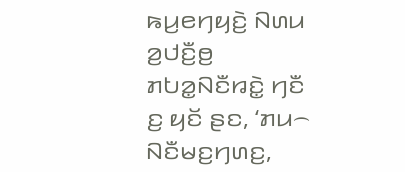ꤒꤣ꤬ꤕꤚꤟꤢꤧ꤬ ꤡꤛꤣ ꤤ꤬ꤓꤢꤪ꤬ꤥ꤬ ꤊꤝꤤ꤭ꤡꤢꤪꤙꤢꤧ꤭ ꤚꤢꤪ ꤢ꤬ ꤟꤢꤩ ꤔꤢ, ‘ꤊꤣ꤮ ꤡꤢꤪꤗꤢ꤬ꤚꤛꤢ꤬,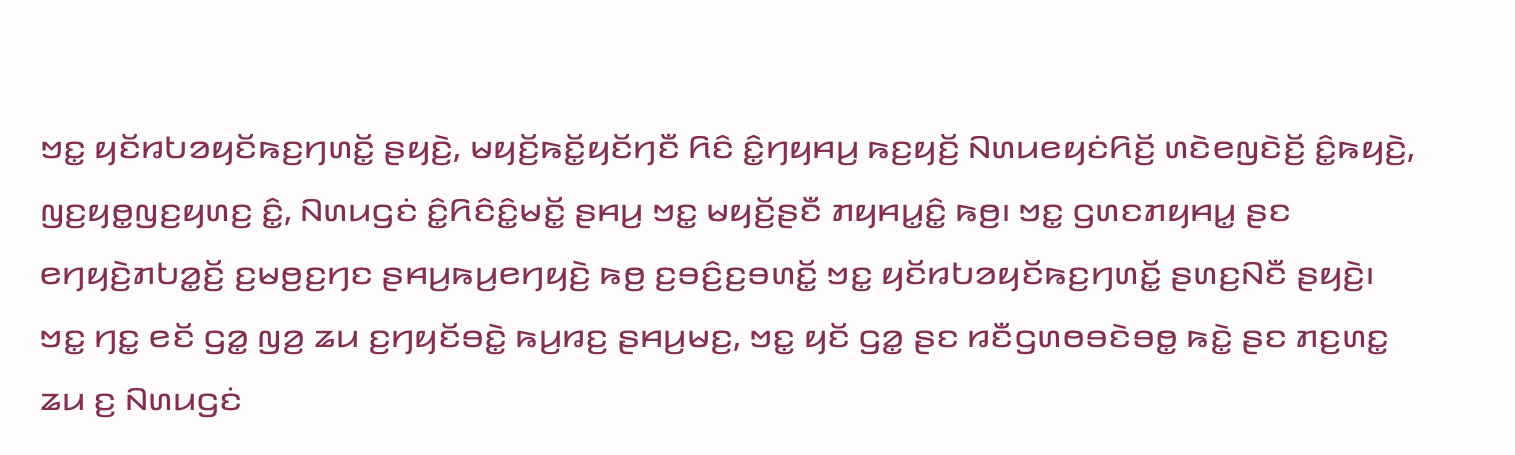ꤠꤢ꤭ ꤟꤢꤩꤙꤝꤤꤟꤢꤩꤒꤢ꤬ꤚꤛꤢꤩ꤭ ꤔꤟꤢꤧ꤬, ꤗꤟꤢꤩ꤬ꤒꤢꤩ꤭ꤟꤢꤩꤚꤢꤪ ꤖꤢꤨ ꤢꤨ꤭ꤚꤟꤌꤣ꤬ ꤒꤢ꤬ꤟꤢꤩ꤬ ꤡꤛꤣꤕꤟꤢꤦꤖꤢꤩ꤬ ꤛꤢꤧꤕꤜꤢꤧꤢꤩ꤬ ꤢꤨ꤭ꤒꤟꤢꤧ꤬, ꤜꤢ꤬ꤟꤥ꤭ꤜꤢ꤬ꤟꤛꤢ꤬ ꤢꤨ꤭, ꤡꤛꤣꤞꤢꤦ ꤢꤨ꤭ꤖꤢꤨꤢꤨ꤭ꤗꤢꤩ꤭ ꤔꤌꤣ꤬ ꤠꤢ꤭ ꤗꤟꤢꤩ꤬ꤔꤢꤪ ꤊꤟꤌꤣ꤭ꤢꤨ꤭ ꤒꤥ꤬꤯ ꤠꤢ꤭ ꤞꤛꤢꤊꤟꤌꤣ꤭ ꤔꤢ ꤕꤚꤟꤢꤧ꤬ꤊꤝꤤ꤭ꤢꤩ꤬ ꤢ꤬ꤗꤥ꤬ꤢ꤬ꤚꤢ ꤔꤌꤣ꤬ꤒꤣ꤬ꤕꤚꤟꤢꤧ꤬ ꤒꤥ꤬ ꤢ꤬ꤋꤢꤨ꤬ꤢ꤬ꤋꤛꤢꤩ꤭ ꤠꤢ꤭ ꤟꤢꤩꤙꤝꤤꤟꤢꤩꤒꤢ꤬ꤚꤛꤢꤩ꤭ ꤔꤛꤢ꤬ꤡꤢꤪ ꤔꤟꤢꤧ꤬꤯
ꤠꤢ꤭ ꤚꤢ꤭ ꤕꤢꤩ ꤞꤤ꤭ ꤜꤤ꤬ ꤘꤣ ꤢ꤬ꤚꤟꤢꤩꤋꤢꤧ꤭ ꤒꤣ꤬ꤙꤢ꤬ ꤔꤌꤣ꤬ꤗꤢ꤬, ꤠꤢ꤭ ꤟꤢꤩ ꤞꤤ꤭ ꤔꤢ ꤙꤢꤪꤞꤛꤥꤋꤢꤧꤋꤥ꤭ ꤒꤢꤧ꤭ ꤔꤢ ꤊꤢ꤬ꤛꤢ꤭ ꤘꤣ ꤢ꤬ ꤡꤛꤣꤞꤢꤦ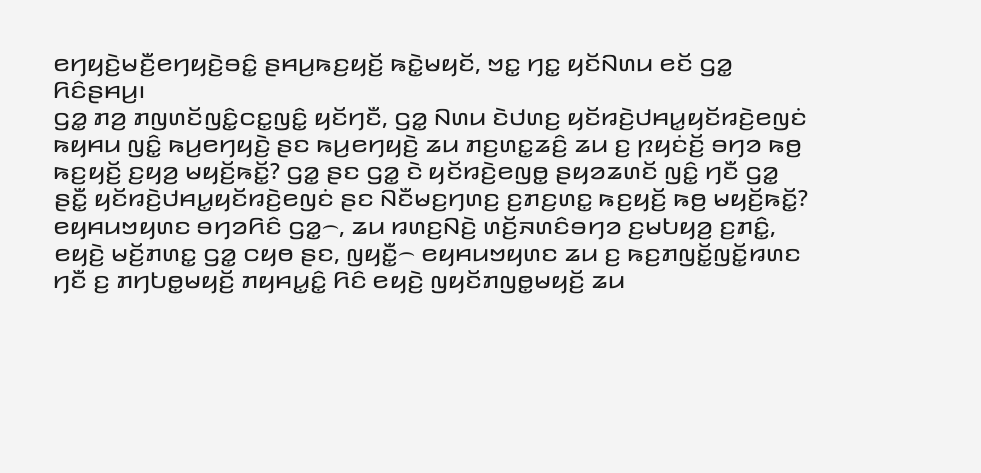ꤕꤚꤟꤢꤧ꤬ꤗꤢꤪ꤬ꤕꤚꤟꤢꤧ꤬ꤋꤢꤨ꤭ ꤔꤌꤣ꤬ꤒꤢ꤬ꤟꤢꤩ꤬ ꤒꤢꤧ꤭ꤗꤟꤢꤩ, ꤠꤢ꤭ ꤚꤢ꤭ ꤟꤢꤩꤡꤛꤣ ꤕꤢꤩ ꤞꤤ꤭ ꤖꤢꤨꤔꤌꤣ꤬꤯
ꤞꤤ꤭ ꤊꤤ꤬ ꤊꤜꤛꤢꤩꤜꤢꤨ꤭ꤍꤢ꤭ꤜꤢꤨ꤭ ꤟꤢꤩꤚꤢꤪ, ꤞꤤ꤭ ꤡꤛꤣ ꤢꤧꤓꤛꤢ꤬ ꤟꤢꤩꤙꤢꤧ꤬ꤓꤌꤣ꤭ꤟꤢꤩꤙꤢꤧ꤬ꤕꤜꤢꤦ ꤒꤟꤌꤣ ꤜꤢꤨ꤭ ꤒꤣ꤬ꤕꤚꤟꤢꤧ꤬ ꤔꤢ ꤒꤣ꤬ꤕꤚꤟꤢꤧ꤬ ꤘꤣ ꤊꤢ꤬ꤛꤢ꤭ꤘꤢꤨ꤬ ꤘꤣ ꤢ꤬ ꤐꤟꤢꤦꤢꤩ꤬ ꤋꤚꤤ ꤒꤥ꤬ ꤒꤢ꤬ꤟꤢꤩ꤬ ꤢ꤬ꤟꤤ꤬ ꤗꤟꤢꤩ꤬ꤒꤢꤩ꤭? ꤞꤤ꤭ ꤔꤢ ꤞꤤ꤭ ꤢꤧ ꤟꤢꤩꤙꤢꤧ꤬ꤕꤜꤥ꤭ ꤔꤟꤤꤘꤛꤢꤩ ꤜꤢꤨ꤭ ꤚꤢꤪ ꤞꤤ꤭ ꤔꤢꤪ꤭ ꤟꤢꤩꤙꤢꤧ꤬ꤓꤌꤣ꤭ꤟꤢꤩꤙꤢꤧ꤬ꤕꤜꤢꤦ ꤔꤢ ꤡꤢꤪꤗꤢ꤬ꤚꤛꤢ꤬ ꤢ꤬ꤊꤢ꤬ꤛꤢ꤭ ꤒꤢ꤬ꤟꤢꤩ꤬ ꤒꤥ꤬ ꤗꤟꤢꤩ꤬ꤒꤢꤩ꤭?
ꤕꤟꤌꤣꤠꤟꤛꤢ ꤋꤚꤤꤖꤢꤨ ꤞꤤ꤭꤮, ꤘꤣ ꤙꤛꤢ꤬ꤡꤢꤧ꤬ ꤛꤢꤩ꤬ꤏꤛꤢꤨꤋꤚꤤ ꤢ꤬ꤗꤝꤟꤤ꤬ ꤢ꤬ꤊꤢꤨ꤭, ꤕꤟꤢꤧ꤬ ꤗꤢꤩ꤬ꤊꤛꤢ꤭ ꤞꤤ꤭ ꤍꤟꤥ ꤔꤢ, ꤜꤟꤢꤪ꤭꤮ ꤕꤟꤌꤣꤠꤟꤛꤢ ꤘꤣ ꤢ꤬ ꤒꤢ꤬ꤊꤜꤢꤩ꤭ꤜꤢꤩ꤭ꤙꤛꤢ ꤚꤢꤪ ꤢ꤬ ꤊꤚꤝꤥ꤭ꤗꤟꤢꤩ꤬ ꤊꤟꤌꤣ꤭ꤢꤨ꤭ ꤖꤢꤨ ꤕꤟꤢꤧ꤬ ꤜꤟꤢꤩꤊꤜꤥ꤭ꤗꤟꤢꤩ꤬ ꤘꤣ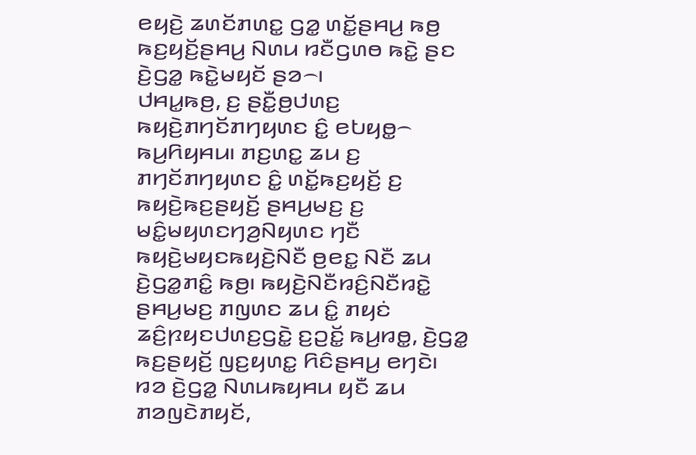ꤕꤟꤢꤧ꤬ ꤘꤛꤢꤩꤊꤛꤢ꤭ ꤞꤤ꤭ ꤛꤢꤩ꤭ꤔꤌꤣ꤬ ꤒꤥ꤬ ꤒꤢ꤬ꤟꤢꤩ꤬ꤔꤌꤣ꤬ ꤡꤛꤣ ꤙꤢꤪꤞꤛꤥ ꤒꤢꤧ꤭ ꤔꤢ ꤢꤧ꤬ꤞꤤ꤭ ꤒꤢꤧ꤭ꤗꤟꤢꤩ ꤔꤤ꤮꤯
ꤓꤌꤣ꤭ꤒꤥ꤬, ꤢ꤬ ꤔꤢꤪ꤭ꤥ꤬ꤓꤛꤢ꤬ ꤒꤟꤢꤧ꤬ꤊꤚꤢꤩꤊꤚꤟꤛꤢ ꤢꤨ꤭ ꤕꤝꤟꤥ꤭꤮ ꤒꤣ꤬ꤖꤟꤌꤣ꤯ ꤊꤢ꤬ꤛꤢ꤭ ꤘꤣ ꤢ꤬ ꤊꤚꤢꤩꤊꤚꤟꤛꤢ ꤢꤨ꤭ ꤛꤢꤩ꤭ꤒꤢ꤬ꤟꤢꤩ꤬ ꤢ꤬ ꤒꤟꤢꤧ꤬ꤒꤢ꤬ꤔꤟꤢꤩ꤬ ꤔꤌꤣ꤬ꤗꤢ꤬ ꤢ꤬ ꤗꤢꤨ꤭ꤗꤟꤛꤢꤚꤤ꤬ꤡꤟꤛꤢ ꤚꤢꤪ ꤒꤟꤢꤧ꤬ꤗꤟꤢꤒꤟꤢꤧ꤬ꤡꤢꤪ ꤥ꤬ꤕꤢ꤭ ꤡꤢꤪ ꤘꤣ ꤢꤧ꤬ꤞꤤ꤭ꤊꤢꤨ꤭ ꤒꤥ꤬꤯ ꤒꤟꤢꤧ꤬ꤡꤢꤪꤙꤢꤨ꤬ꤡꤢꤪꤙꤢꤧ꤭ ꤔꤌꤣ꤬ꤗꤢ꤬ ꤊꤜꤛꤢ ꤘꤣ ꤢꤨ꤭ ꤊꤟꤢꤦ ꤘꤢꤨ꤬ꤐꤟꤢꤓꤛꤢ꤬ꤞꤢꤧ꤭ ꤢ꤬ꤑꤢꤩ꤭ ꤒꤣ꤬ꤙꤥ꤭, ꤢꤧ꤬ꤞꤤ꤭ ꤒꤢ꤬ꤔꤟꤢꤩ꤬ ꤜꤢ꤬ꤟꤛꤢ꤭ ꤖꤢꤨꤔꤌꤣ꤬ ꤕꤚꤢꤧ꤯
ꤙꤤ ꤢꤧ꤬ꤞꤤ꤭ ꤡꤛꤣꤒꤟꤌꤣ ꤟꤢꤪ ꤘꤣ ꤊꤤꤜꤢꤧꤊꤟꤢꤩ,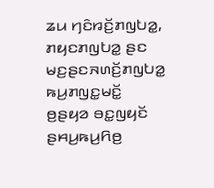ꤘꤣ ꤚꤢꤨꤙꤢꤩ꤬ꤊꤜꤝꤤ꤭, ꤊꤟꤢꤊꤜꤝꤤ꤭ ꤔꤢ ꤗꤢ꤬ꤔꤢꤏꤛꤢꤩ꤬ꤊꤜꤝꤤ꤭ ꤒꤣ꤬ꤊꤜꤢ꤭ꤗꤢꤩ꤭ ꤥ꤬ꤔꤟꤤ ꤋꤢ꤭ꤜꤟꤢꤩ ꤔꤌꤣ꤬ꤒꤣ꤬ꤖꤥ꤬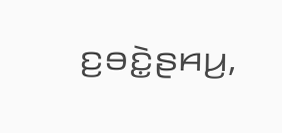ꤢ꤬ꤋꤢꤧ꤭ꤔꤌꤣ꤬,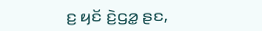ꤢ꤬ ꤟꤢꤩ ꤢꤧ꤬ꤞꤤ꤭ ꤔꤢ,